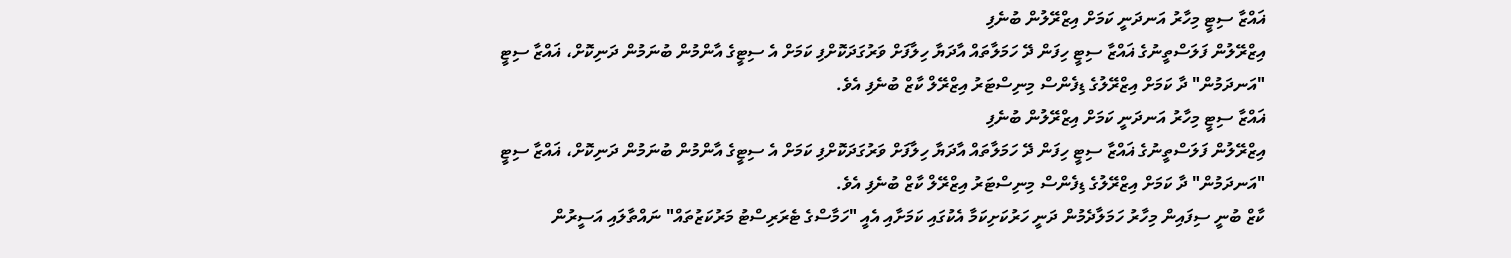ޣައްޒާ ސިޓީ މިހާރު އަނދަނީ ކަމަށް އިޒްރޭލުން ބުނެފި
އިޒްރޭލުން ފަލަސްތީނުގެ ޣައްޒާ ސިޓީ ހިފަން ދޭ ހަމަލާތައް އާދަޔާ ހިލާފަށް ވަރުގަދަކޮށްފި ކަމަށް އެ ސިޓީގެ އާންމުން ބުނަމުން ދަނިކޮށް، ޣައްޒާ ސިޓީ "އަނދަމުން" ދާ ކަމަށް އިޒްރޭލުގެ ޑިފެންސް މިނިސްޓަރު އިޒްރޭލް ކާޒް ބުނެފި އެވެ.
ޣައްޒާ ސިޓީ މިހާރު އަނދަނީ ކަމަށް އިޒްރޭލުން ބުނެފި
އިޒްރޭލުން ފަލަސްތީނުގެ ޣައްޒާ ސިޓީ ހިފަން ދޭ ހަމަލާތައް އާދަޔާ ހިލާފަށް ވަރުގަދަކޮށްފި ކަމަށް އެ ސިޓީގެ އާންމުން ބުނަމުން ދަނިކޮށް، ޣައްޒާ ސިޓީ "އަނދަމުން" ދާ ކަމަށް އިޒްރޭލުގެ ޑިފެންސް މިނިސްޓަރު އިޒްރޭލް ކާޒް ބުނެފި އެވެ.
ކާޒް ބުނީ ސިފައިން މިހާރު ހަމަލާދެމުން ދަނީ ހަރުކަށިކަމާ އެކުގައި ކަމަށާއި އެއީ "ހަމާސްގެ ޓެރަރިސްޓު މަރުކަޒުތައް" ނައްތާލައި އަސީރުން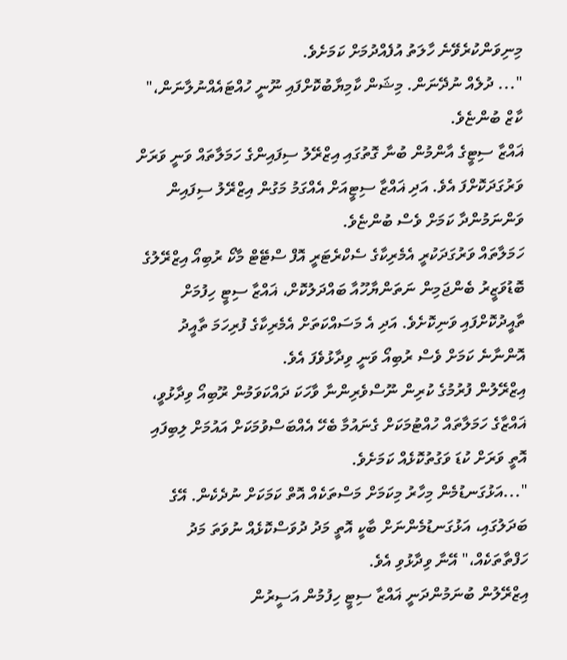މިނިވަންކުރެވޭނެ ހާލަތު އުފެއްދުމަށް ކަމަށެވެ.
"... ދުލެއް ނުދޭނަން. މިޝަން ކާމިޔާބުކޮށްފައި ނޫނީ ހުއްޓައެއްނުލާނަން،" ކާޒް ބުންޏެވެ.
ޣައްޒާ ސިޓީގެ އާންމުން ބުނާ ގޮތުގައި އިޒްރޭލު ސިފައިންގެ ހަމަލާތައް ވަނީ ވަރަށް ވަރުގަދަކޮށްފަ އެވެ. އަދި ޣައްޒާ ސިޓީއަށް އެއްގަމު މަގުން އިޒްރޭލު ސިފައިން ވަންނަމުންދާ ކަމަށް ވެސް ބުންޏެވެ.
ހަމަލާތައް ވަރުގަދަކުރީ އެމެރިކާގެ ސެކްރެޓަރީ އޮފް ސްޓޭޓް މާކޯ ރުބިއޯ އިޒްރޭލުގެ ބޮޑުވަޒީރު ބެންޖަމިން ނަތަންޔާހޫއާ ބައްދަލުކޮށް، ޣައްޒާ ސިޓީ ހިފުމަށް ތާއީދުކޮށްފައި ވަނިކޮށެވެ. އަދި އެ މަސައްކަތަށް އެމެރިކާގެ ފުރިހަމަ ތާއީދު އޮންނާނެ ކަމަށް ވެސް ރުބިއޯ ވަނީ ވިދާޅުވެފަ އެވެ.
އިޒްރޭލުން ފުރުމުގެ ކުރިން ނޫސްވެރިންނާ ވާހަކަ ދައްކަވަމުން ރޫބިއޯ ވިދާޅުވީ، ޣައްޒާގެ ހަމަލާތައް ހުއްޓުމަކަށް ގެނައުމާ ބެހޭ އެއްބަސްވުމަކަށް އައުމަށް ލިބިފައި އޮތީ ވަރަށް ކުޑަ ވަގުތުކޮޅެއް ކަމަށެވެ.
"...އަޅުގަނޑުމެން މިހާރު މިކަމަށް މަސްތަކެއް އޮތް ކަމަކަށް ނުދެކެން. އޭގެ ބަދަލުގައި، އަޅުގަނޑުމެންނަށް ބާކީ އޮތީ މަދު ދުވަސްކޮޅެއް ނުވަތަ މަދު ހަފްތާތަކެއް،" އޭނާ ވިދާޅުވި އެވެ.
އިޒްރޭލުން ބުނަމުންދަނީ ޣައްޒާ ސިޓީ ހިފުމުން އަސީރުން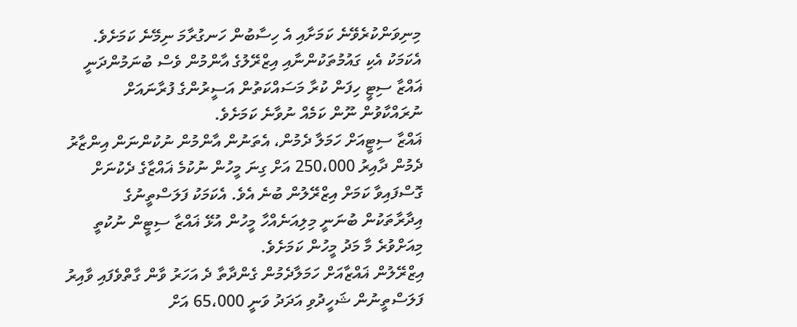މިނިވަންކުރެވޭނެ ކަމަށާއި އެ ހިސާބުން ހަނގުރާމަ ނިމޭނެ ކަމަށެވެ. އެކަމަކު އެކި ގައުމުތަކުންނާއި އިޒްރޭލުގެ އާންމުން ވެސް ބުނަމުންދަނީ ޣައްޒާ ސިޓީ ހިފަން ކުރާ މަސައްކަތުން އަސީރުންގެ ފުރާނައަށް ނުރައްކާވުން ނޫން ކަމެއް ނުވާނެ ކަމަށެވެ.
ޣައްޒާ ސިޓީއަށް ހަމަލާ ދެމުން، އެތަނުން އާންމުން ނުކުންނަން އިންޒާރު ދެމުން ދާއިރު 250،000 އަށް ގިނަ މީހުން ނުކުމެ ޣައްޒާގެ ދެކުނަށް ގޮސްފައިވާ ކަމަށް އިޒްރޭލުން ބުނެ އެވެ. އެކަމަކު ފަލަސްތީނުގެ އިދާރާތަކުން ބުނަނީ މިލިއަނެއްހާ މީހުން އުޅޭ ޣައްޒާ ސިޓީން ނުކުތީ މިއަށްވުރެ މާ މަދު މީހުން ކަމަށެވެ.
އިޒްރޭލުން ޣައްޒާއަށް ހަމަލާދެމުން ގެންދާތާ ދެ އަހަރު ވާން ގާތްވެފައި ވާއިރު ފަލަސްތީނުން ޝަހީދުވި އަދަދު ވަނީ 65،000 އަށް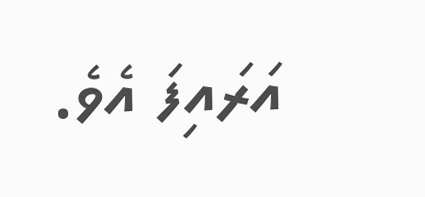އަރައިފަ އެވެ.